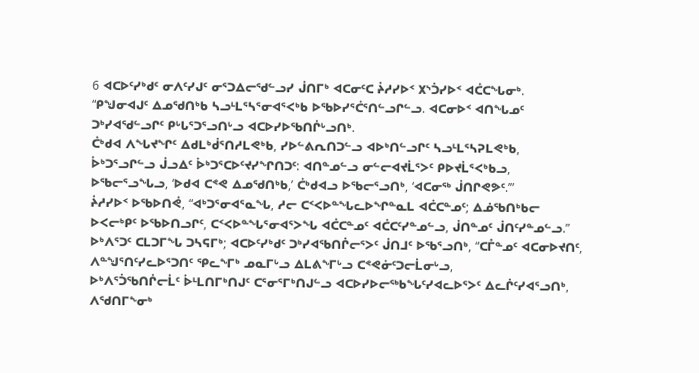6 ᐊᑕᐅᑦᓯᒃᑯᑦ ᓂᐱᑦᓯᒍᑦ ᓂᕐᑐᐃᓕᖁᓪᓗᓯ ᒎᑎᒥᒃ ᐊᑕᓂᑦᑕ ᔩᓱᓯᐅᑉ ᙭ᔅᑑᓯᐅᑉ ᐊᑖᑕᖓᓂᒃ.
“ᑭᖑᓂᐊᒍᑦ ᐃᓄᖁᑎᒃᑲ ᓴᓗᒻᒪᕐᓴᕐᓂᐊᕐᐸᒃᑲ ᐅᖃᐅᓯᕐᑖᕐᑎᓪᓗᒋᓪᓗ. ᐊᑕᓂᐅᑉ ᐊᑎᖓᓄᑦ ᑐᒃᓯᐊᖁᓪᓗᒋᑦ ᑭᒡᒐᕐᑐᕐᓗᑎᒡᓗ ᐊᑕᐅᓯᐅᖃᑎᒌᒡᓗᑎᒃ.
ᑖᒃᑯᐊ ᐱᖓᔪᖏᑦ ᐃᑯᒪᒃᑰᕐᑎᓱᒪᕙᒃᑲ, ᓯᐅᓪᕕᕆᑎᑐᓪᓗ ᐊᐅᒃᑎᓪᓗᒋᑦ ᓴᓗᒻᒪᕐᓴᕈᒪᕙᒃᑲ, ᐆᒃᑐᕐᓗᒋᓪᓗ ᒎᓗᐃᑦ ᐆᒃᑐᕐᑕᐅᑦᔪᓯᖏᑎᑐᑦ: ᐊᑎᓐᓄᓪᓗ ᓂᓪᓕᐊᔪᒫᕐᐳᑦ ᑭᐅᔪᒫᕐᐸᒃᑲᓗ, ᐅᖃᓕᕐᓗᖓᓗ, ‘ᐅᑯᐊ ᑕᕝᕙ ᐃᓄᖁᑎᒃᑲ,’ ᑖᒃᑯᐊᓗ ᐅᖃᓕᕐᓗᑎᒃ, ‘ᐊᑕᓂᖅ ᒎᑎᒋᕙᕗᑦ.’”
ᔩᓱᓯᐅᑉ ᐅᖃᐅᑎᕚ, “ᐊᒃᑐᕐᓂᐊᕐᓇᖓ, ᓱᓕ ᑕᑉᐸᐅᓐᖓᓚᐅᖏᓐᓇᒪ ᐊᑖᑕᓐᓄᑦ; ᐃᓅᖃᑎᒃᑲᓕ ᐅᐸᓕᒃᑭᑦ ᐅᖃᐅᑎᓗᒋᑦ, ᑕᑉᐸᐅᓐᖓᕐᓂᐊᕐᐳᖓ ᐊᑖᑕᓐᓄᑦ ᐊᑖᑕᑦᓯᓐᓄᓪᓗ, ᒎᑎᓐᓄᑦ ᒎᑎᑦᓯᓐᓄᓪᓗ.”
ᐅᒃᐱᕐᑐᑦ ᑕᒪᑐᒥᖓ ᑐᓴᕋᒥᒃ; ᐊᑕᐅᑦᓯᒃᑯᑦ ᑐᒃᓯᐊᖃᑎᒌᓕᕐᐳᑦ ᒎᑎᒧᑦ ᐅᖃᕐᓗᑎᒃ, “ᑕᒤᓐᓄᑦ ᐊᑕᓂᐅᔪᑎᑦ, ᐱᓐᖑᕐᑎᑦᓯᓚᐅᕐᑐᑎᑦ ᕿᓚᖕᒥᒃ ᓄᓇᒥᒡᓗ ᐃᒪᕕᖕᒥᒡᓗ ᑕᕝᕙᓃᑦᑐᓕᒫᓂᒡᓗ,
ᐅᒃᐱᕐᑑᖃᑎᒌᓕᒫᑦ ᐆᒻᒪᑎᒥᒃᑎᒍᑦ ᑕᕐᓂᕐᒥᒃᑎᒍᓪᓗ ᐊᑕᐅᓯᐅᓕᖅᑲᖓᑦᓯᐊᓚᐅᕐᐳᑦ ᐃᓚᒌᑦᓯᐊᕐᓗᑎᒃ, ᐱᖁᑎᒥᖕᓂᒃ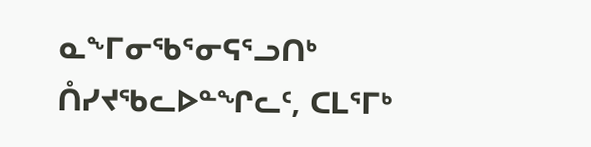ᓇᖕᒥᓂᖃᕐᓂᕋᕐᓗᑎᒃ ᑍᓯᔪᖃᓚᐅᓐᖏᓚᑦ, ᑕᒪᕐᒥᒃ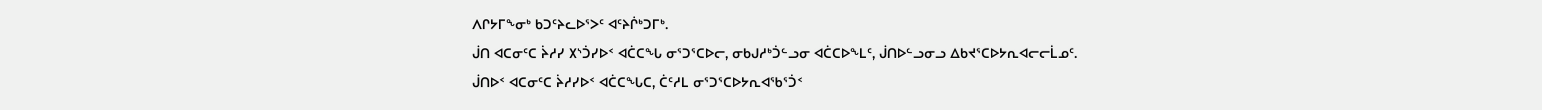ᐱᒋᔭᒥᖕᓂᒃ ᑲᑐᑦᔨᓚᐅᕐᐳᑦ ᐊᑦᔨᒌᒃᑐᒥᒃ.
ᒎᑎ ᐊᑕᓂᑦᑕ ᔩᓱᓯ ᙭ᔅᑑᓯᐅᑉ ᐊᑖᑕᖓ ᓂᕐᑐᕐᑕᐅᓕ, ᓂᑲᒍᓱᒃᑑᓪᓗᓂ ᐊᑖᑕᐅᖕᒪᑦ, ᒎᑎᐅᓪᓗᓂᓗ ᐃᑲᔪᕐᑕᐅᔭᕆᐊᓕᓕᒫᓄᑦ.
ᒎᑎᐅᑉ ᐊᑕᓂᑦᑕ ᔩᓱᓯᐅᑉ ᐊᑖᑕᖓᑕ, ᑖᑦᓱᒪ ᓂᕐᑐᕐᑕᐅᔭᕆᐊᖃᕐᑑᑉ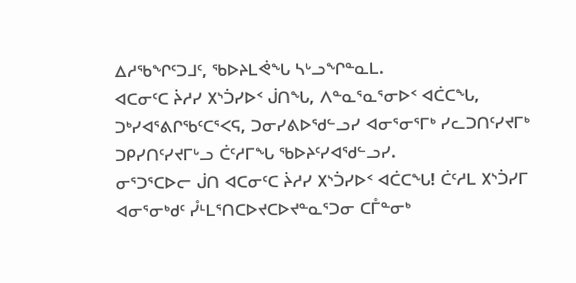ᐃᓱᖃᖏᑦᑐᒧᑦ, ᖃᐅᔨᒪᕚᖓ ᓴᒡᓗᖏᓐᓇᒪ.
ᐊᑕᓂᑦᑕ ᔩᓱᓯ ᙭ᔅᑑᓯᐅᑉ ᒎᑎᖓ, ᐱᓐᓇᕐᓇᕐᓂᐅᑉ ᐊᑖᑕᖓ, ᑐᒃᓯᐊᕐᕕᒋᖃᑦᑕᕐᐸᕋ, ᑐᓂᓯᕕᐅᖁᓪᓗᓯ ᐊᓂᕐᓂᕐᒥᒃ ᓯᓚᑐᑎᑦᓯᔪᒥᒃ ᑐᑭᓯᑎᑦᓯᔪᒥᒡᓗ ᑖᑦᓱᒥᖓ ᖃᐅᔨᑦᓯᐊᖁᓪᓗᓯ.
ᓂᕐᑐᕐᑕᐅᓕ ᒎᑎ ᐊᑕᓂᑦᑕ ᔩᓱᓯ ᙭ᔅᑑᓯᐅᑉ ᐊᑖᑕᖓ! ᑖᑦᓱᒪ ᙭ᔅᑑᓯᒥ ᐊᓂᕐᓂᒃᑯᑦ ᓮᒻᒪᕐᑎᑕᐅᔪᑕᐅᔪᓐᓇᕐᑐᓂ ᑕᒤᓐᓂᒃ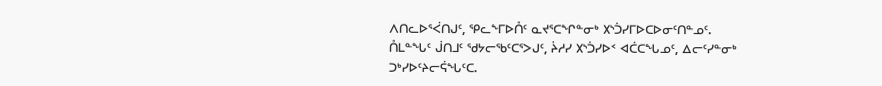ᐱᑎᓚᐅᕐᐹᑎᒍᑦ, ᕿᓚᖕᒥᐅᑍᑦ ᓇᔪᕐᑕᖏᓐᓂᒃ ᙭ᔅᑑᓯᒥᐅᑕᐅᓂᑦᑎᓐᓄᑦ.
ᑍᒪᓐᖓᑦ ᒎᑎᒧᑦ ᖁᔭᓕᖃᑦᑕᕐᐳᒍᑦ, ᔩᓱᓯ ᙭ᔅᑑᓯᐅᑉ ᐊᑖᑕᖓᓄᑦ, ᐃᓕᑦᓯᓐᓂᒃ ᑐᒃᓯᐅᑦᔨᓕᕌᖓᑦᑕ.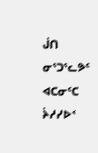ᒎᑎ ᓂᕐᑐᕐᓚᕗᑦ ᐊᑕᓂᑦᑕ ᔩᓱᓯᐅᑉ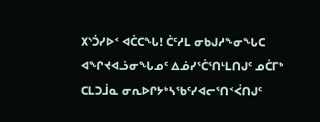᙭ᔅᑑᓯᐅᑉ ᐊᑖᑕᖓ! ᑖᑦᓱᒪ ᓂᑲᒍᓱᖕᓂᖓᑕ ᐊᖏᔪᐊᓘᓂᖓᓄᑦ ᐃᓅᓯᕐᑖᕐᑎᒻᒪᑎᒍᑦ ᓄᑖᒥᒃ ᑕᒪᑐᒨᓇ ᓂᕆᐅᒋᔭᒃᓴᖃᑦᓯᐊᓕᕐᑎᑉᐹᑎᒍᑦ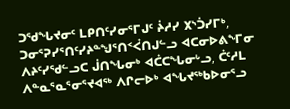ᑐᖁᖓᔪᓂᑦ ᒪᑭᑎᑦᓯᓂᕐᒥᒍᑦ ᔩᓱᓯ ᙭ᔅᑑᓯᒥᒃ,
ᑐᓂᕐᕈᓯᕐᑎᑦᓯᔨᓐᖑᕐᑎᑉᐹᑎᒍᓪᓗ ᐊᑕᓂᐅᕕᖕᒥᓂ ᐱᔨᑦᓯᖁᓪᓗᑕ ᒎᑎᖓᓂᒃ ᐊᑖᑕᖓᓂᒡᓗ, ᑖᑦᓱᒪ ᐱᓐᓇᕐᓇᕐᓂᕐᔪᐊᖅ ᐱᒋᓕᐅᒃ ᐊᖓᔪᖅᑲᐅᓂᕐᓗ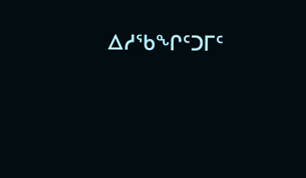ᐃᓱᖃᖏᑦᑐᒥᑦ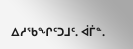ᐃᓱᖃᖏᑦᑐᒧᑦ. ᐋᒦᓐ.